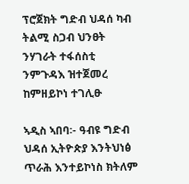ፕሮጀክት ግድብ ህዳሰ ካብ ትልሚ ስጋብ ህንፀት ንሃገራት ተፋሰስቲ ንምጉዳእ ዝተጀመረ ከምዘይኮነ ተገሊፁ

ኣዲስ ኣበባ፡- ዓብዩ ግድብ ህዳሰ ኢትዮጵያ እንትህነፅ ጥራሕ እንተይኮነስ ክትለም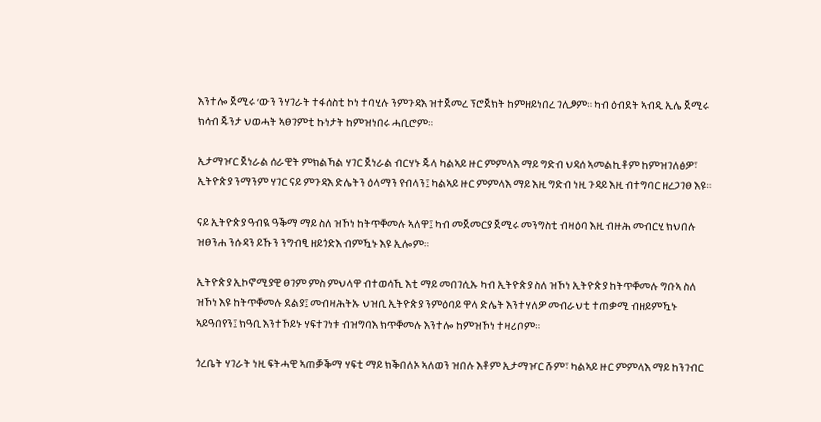እንተሎ ጀሚሩ ‘ውን ንሃገራት ተፋሰስቲ ኮነ ተባሂሉ ንምጉዳእ ዝተጀመረ ፕሮጀክት ከምዘይነበረ ገሊፆም። ካብ ዕብደት ኣብዲ ኢሌ ጀሚሩ ክሳብ ጁንታ ህወሓት ኣፀገምቲ ኩነታት ከምዝነበሩ ሓቢሮም።

ኢታማዦር ጀነራል ሰራዊት ምክልኻል ሃገር ጀነራል ብርሃኑ ጁላ ካልኣይ ዙር ምምላእ ማይ ግድብ ህዳሰ ኣመልኪቶም ከምዝገለፅዎ፣ ኢትዮጵያ ንማንም ሃገር ናይ ምጉዳእ ድሌትን ዕላማን የብላን፤ ካልኣይ ዙር ምምላእ ማይ እዚ ግድብ ነዚ ጉዳይ እዚ ብተግባር ዘረጋገፀ እዩ።

ናይ ኢትዮጵያ ዓብዪ ዓቕማ ማይ ስለ ዝኾነ ከትጥቐመሉ ኣለዋ፤ ካብ መጀመርያ ጀሚሩ መንግስቲ ብዛዕባ እዚ ብዙሕ መብርሂ ክህበሉ ዝፀንሐ ንሱዳን ይኹን ንግብፂ ዘይጎድእ ብምዃኑ እዩ ኢሎም።

ኢትዮጵያ ኢኮኖሚያዊ ፀገም ምስ ምህላዋ ብተወሳኺ እቲ ማይ መበገሲኡ ካብ ኢትዮጵያ ስለ ዝኾነ ኢትዮጵያ ከትጥቐመሉ ግቡኣ ስለ ዝኾነ እዩ ከትጥቐመሉ ደልያ፤ መብዛሕትኡ ህዝቢ ኢትዮጵያ ንምዕባይ ዋላ ድሌት እንተሃለዎ መብራህቲ ተጠቃሚ ብዘይምዃኑ ኣይዓበየን፤ ክዓቢ እንተኾይኑ ሃፍተገነቱ ብዝግባእ ክጥቐመሉ እንተሎ ከምዝኾነ ተዛሪቦም።

ጎረቤት ሃገራት ነዚ ፍትሓዊ ኣጠቓቕማ ሃፍቲ ማይ ክቕበለኦ ኣለወን ዝበሉ እቶም ኢታማዦር ሹም፣ ካልኣይ ዙር ምምላእ ማይ ከንገብር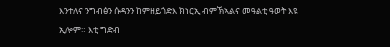እንተለና ንግብፅን ሱዳንን ከምዘይጎድእ ክነርኢ ብምኽኣልና መዓልቲ ዓወት እዩ ኢሎም። እቲ ግድብ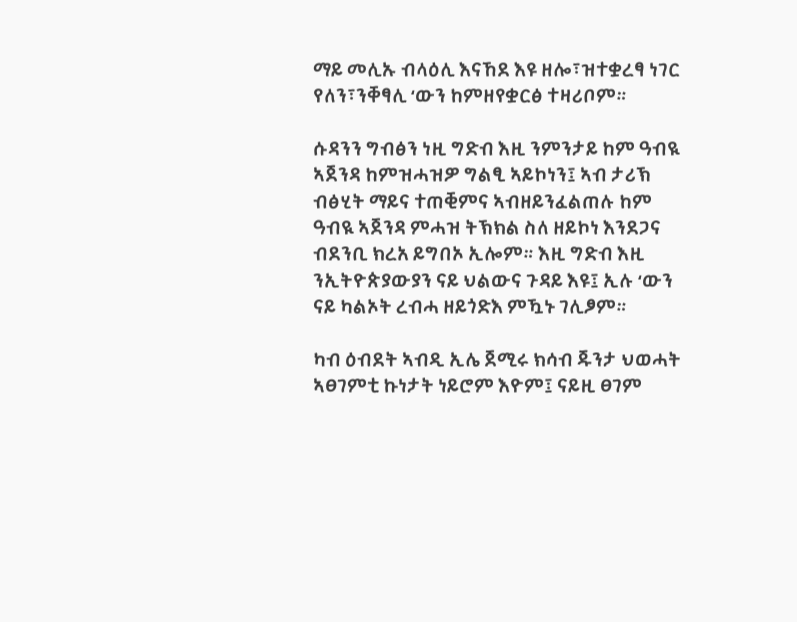ማይ መሊኡ ብላዕሊ እናኸደ እዩ ዘሎ፣ዝተቋረፃ ነገር የለን፣ንቐፃሊ ‘ውን ከምዘየቋርፅ ተዛሪቦም።

ሱዳንን ግብፅን ነዚ ግድብ እዚ ንምንታይ ከም ዓብዪ ኣጀንዳ ከምዝሓዝዎ ግልፂ ኣይኮነን፤ ኣብ ታሪኽ ብፅሂት ማይና ተጠቒምና ኣብዘይንፈልጠሉ ከም ዓብዪ ኣጀንዳ ምሓዝ ትኽክል ስለ ዘይኮነ እንደጋና ብደንቢ ክረአ ይግበኦ ኢሎም። እዚ ግድብ እዚ ንኢትዮጵያውያን ናይ ህልውና ጉዳይ እዩ፤ ኢሉ ‘ውን ናይ ካልኦት ረብሓ ዘይጎድእ ምዃኑ ገሊፆም።

ካብ ዕብደት ኣብዲ ኢሌ ጀሚሩ ክሳብ ጁንታ ህወሓት ኣፀገምቲ ኩነታት ነይሮም እዮም፤ ናይዚ ፀገም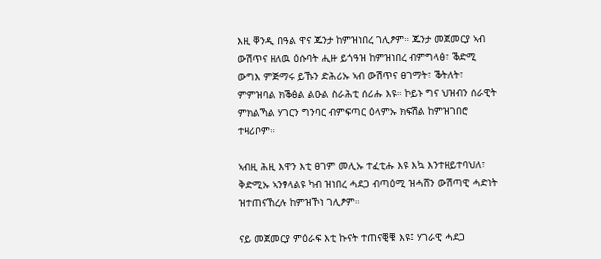እዚ ቐንዲ በዓል ዋና ጁንታ ከምዝነበረ ገሊፆም። ጁንታ መጀመርያ ኣብ ውሽጥና ዘለዉ ዕሱባት ሒዙ ይጎዓዝ ከምዝነበረ ብምግላፅ፣ ቕድሚ ውግእ ምጅማሩ ይኹን ድሕሪኡ ኣብ ውሽጥና ፀገማት፣ ቕትለት፣ ምምዝባል ክቕፅል ልዑል ስራሕቲ ሰሪሑ እዩ። ኮይኑ ግና ህዝብን ሰራዊት ምክልኻል ሃገርን ግንባር ብምፍጣር ዕላምኡ ክፍሽል ከምዝገበሮ ተዛሪቦም።

ኣብዚ ሕዚ እዋን እቲ ፀገም መሊኡ ተፈቲሑ እዩ እኳ እንተዘይተባህለ፣ ቅድሚኡ ኣንፃላልዩ ካብ ዝነበረ ሓደጋ ብጣዕሚ ዝሓሸን ውሽጣዊ ሓድነት ዝተጠናኸረሉ ከምዝኾነ ገሊፆም።

ናይ መጀመርያ ምዕራፍ እቲ ኩናት ተጠናቒቑ እዩ፤ ሃገራዊ ሓደጋ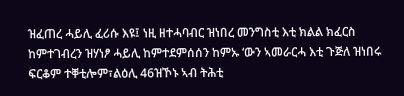ዝፈጠረ ሓይሊ ፈሪሱ እዩ፤ ነዚ ዘተሓባብር ዝነበረ መንግስቲ እቲ ክልል ክፈርስ ከምተገብረን ዝሃነፆ ሓይሊ ከምተደምሰሰን ከምኡ ‘ውን ኣመራርሓ እቲ ጉጅለ ዝነበሩ ፍርቆም ተቐቲሎም፣ልዕሊ 46ዝኾኑ ኣብ ትሕቲ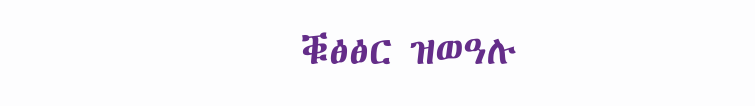ቑፅፅር ዝወዓሉ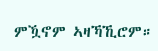ምዃኖም ኣዛኻኺሮም።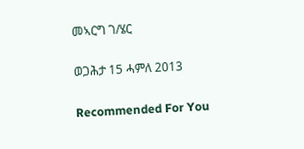መኣርግ ገ/ሄር

ወጋሕታ 15 ሓምለ 2013

Recommended For You